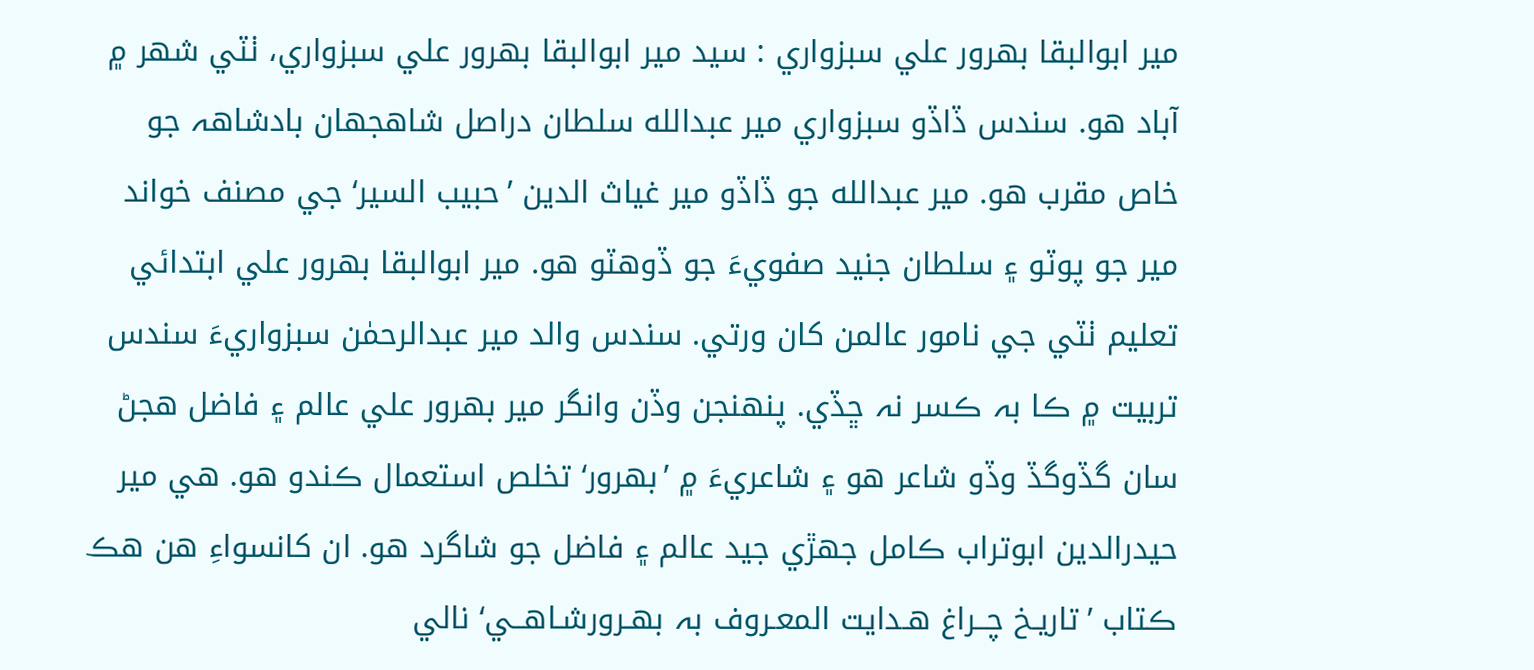مير ابوالبقا بهرور علي سبزواري : سيد مير ابوالبقا بهرور علي سبزواري، ٺٽي شھر ۾ آباد هو. سندس ڏاڏو سبزواري مير عبدالله سلطان دراصل شاھجھان بادشاھہ جو خاص مقرب هو. مير عبدالله جو ڏاڏو مير غياث الدين ’حبيب السير‘ جي مصنف خواند مير جو پوٽو ۽ سلطان جنيد صفويءَ جو ڏوهٽو هو. مير ابوالبقا بهرور علي ابتدائي تعليم ٺٽي جي نامور عالمن کان ورتي. سندس والد مير عبدالرحمٰن سبزواريءَ سندس تربيت ۾ ڪا بہ ڪسر نہ ڇڏي. پنهنجن وڏن وانگر مير بهرور علي عالم ۽ فاضل هجڻ سان گڏوگڏ وڏو شاعر هو ۽ شاعريءَ ۾ ’بهرور‘ تخلص استعمال ڪندو هو. هي مير حيدرالدين ابوتراب ڪامل جهڙي جيد عالم ۽ فاضل جو شاگرد هو. ان کانسواءِ هن هڪ ڪتاب ’تاريـخ چــراغ هـدايت المعـروف بہ بهـرورشـاهــي‘ نالي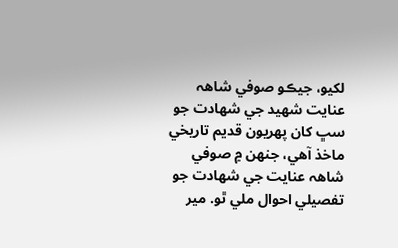لکيو، جيڪو صوفي شاھہ عنايت شھيد جي شهادت جو سڀ کان پهريون قديم تاريخي ماخذ آهي، جنهن ۾ صوفي شاھہ عنايت جي شهادت جو تفصيلي احوال ملي ٿو. مير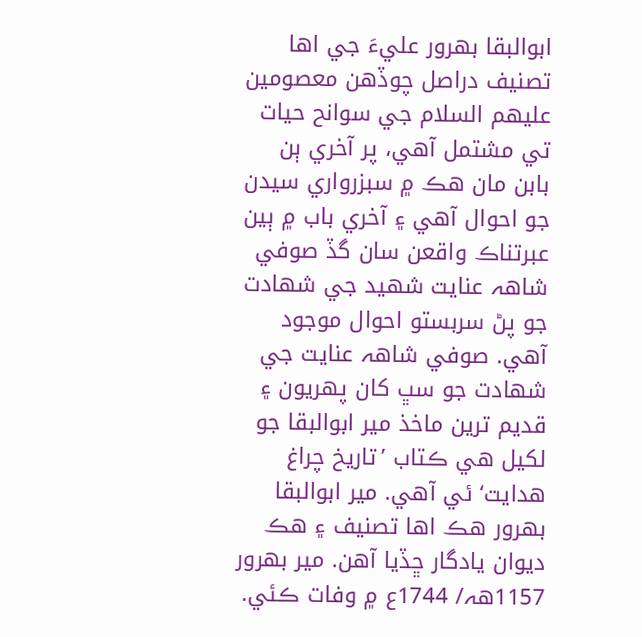ابوالبقا بهرور عليءَ جي اها تصنيف دراصل چوڏهن معصومين عليهم السلام جي سوانح حيات تي مشتمل آهي، پر آخري ٻن بابن مان هڪ ۾ سبزرواري سيدن جو احوال آهي ۽ آخري باب ۾ ٻين عبرتناڪ واقعن سان گڏ صوفي شاھہ عنايت شھيد جي شهادت جو پڻ سربستو احوال موجود آهي. صوفي شاھہ عنايت جي شهادت جو سڀ کان پهريون ۽ قديم ترين ماخذ مير ابوالبقا جو لکيل هي ڪتاب ’تاريخ چراغ هدايت‘ ئي آهي. مير ابوالبقا بهرور هڪ اها تصنيف ۽ هڪ ديوان يادگار ڇڏيا آهن. مير بهرور 1157ھہ/ 1744ع ۾ وفات ڪئي.